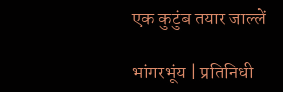एक कुटुंब तयार जाल्लें

भांगरभूंय | प्रतिनिधी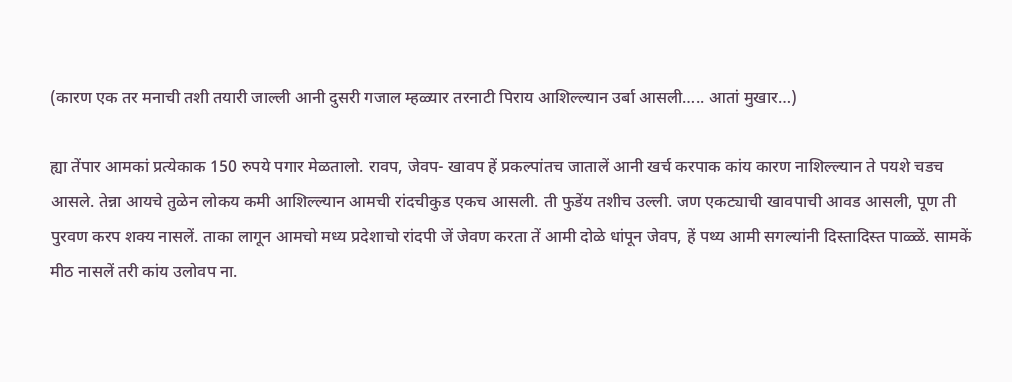(कारण एक तर मनाची तशी तयारी जाल्ली आनी दुसरी गजाल म्हळ्यार तरनाटी पिराय आशिल्ल्यान उर्बा आसली….. आतां मुखार…)

ह्या तेंपार आमकां प्रत्येकाक 150 रुपये पगार मेळतालो. रावप, जेवप- खावप हें प्रकल्पांतच जातालें आनी खर्च करपाक कांय कारण नाशिल्ल्यान ते पयशे चडच आसले. तेन्ना आयचे तुळेन लोकय कमी आशिल्ल्यान आमची रांदचीकुड एकच आसली. ती फुडेंय तशीच उल्ली. जण एकट्याची खावपाची आवड आसली, पूण ती पुरवण करप शक्य नासलें. ताका लागून आमचो मध्य प्रदेशाचो रांदपी जें जेवण करता तें आमी दोळे धांपून जेवप, हें पथ्य आमी सगल्यांनी दिस्तादिस्त पाळ्ळें. सामकें मीठ नासलें तरी कांय उलोवप ना.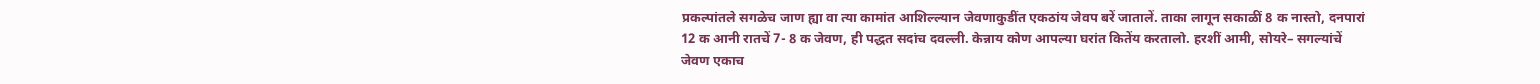प्रकल्पांतले सगळेच जाण ह्या वा त्या कामांत आशिल्ल्यान जेवणाकुडींत एकठांय जेवप बरें जातालें. ताका लागून सकाळीं 8 क नास्तो, दनपारां 12 क आनी रातचें 7- 8 क जेवण, ही पद्धत सदांच दवल्ली. केन्नाय कोण आपल्या घरांत कितेंय करतालो. हरशीं आमी, सोयरे– सगल्यांचें जेवण एकाच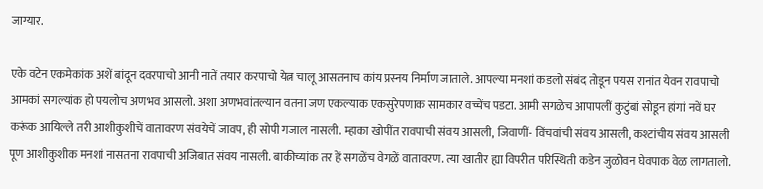जाग्यार.

एके वटेन एकमेकांक अशें बांदून दवरपाचो आनी नातें तयार करपाचो येत्न चालू आसतनाच कांय प्रस्नय निर्माण जाताले. आपल्या मनशां कडलो संबंद तोडून पयस रानांत येवन रावपाचो आमकां सगल्यांक हो पयलोच अणभव आसलो. अशा अणभवांतल्यान वतना जण एकल्याक एकसुरेपणाक सामकार वच्चेंच पडटा. आमी सगळेच आपापलीं कुटुंबां सोडून हांगां नवें घर करूंक आयिल्ले तरी आशीकुशीचें वातावरण संवयेचें जावप, ही सोपी गजाल नासली. म्हाका खोपींत रावपाची संवय आसली, जिवाणीं- विंचवांची संवय आसली, कश्टांचीय संवय आसली पूण आशीकुशीक मनशां नासतना रावपाची अजिबात संवय नासली. बाकीच्यांक तर हें सगळेंच वेगळें वातावरण. त्या खातीर ह्या विपरीत परिस्थिती कडेन जुळोवन घेवपाक वेळ लागतालो.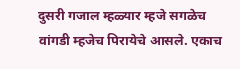दुसरी गजाल म्हळ्यार म्हजे सगळेच वांगडी म्हजेच पिरायेचे आसले. एकाच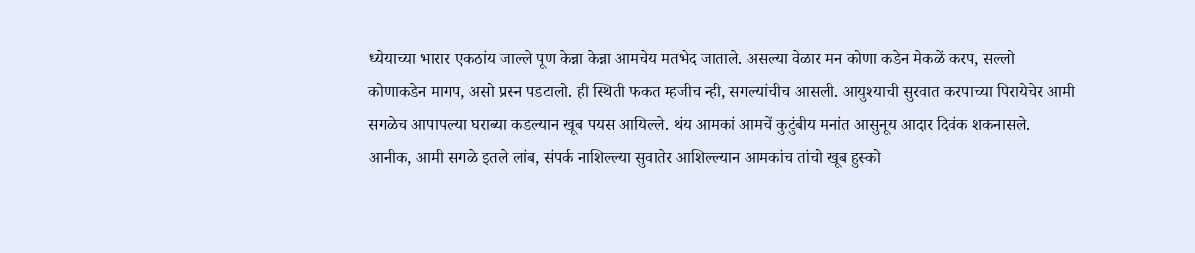ध्येयाच्या भारार एकठांय जाल्ले पूण केन्ना केन्ना आमचेय मतभेद जाताले. असल्या वेळार मन कोणा कडेन मेकळें करप, सल्लो कोणाकडेन मागप, असो प्रस्न पडटालो. ही स्थिती फकत म्हजीच न्ही, सगल्यांचीच आसली. आयुश्याची सुरवात करपाच्या पिरायेचेर आमी सगळेच आपापल्या घराब्या कडल्यान खूब पयस आयिल्ले. थंय आमकां आमचें कुटुंबीय मनांत आसुनूय आदार दिवंक शकनासले. आनीक, आमी सगळे इतले लांब, संपर्क नाशिल्ल्या सुवातेर आशिल्ल्यान आमकांच तांचो खूब हुस्को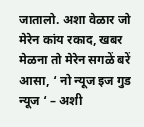जातालो. अशा वेळार जो मेरेन कांय रकाद, खबर मेळना तो मेरेन सगळें बरें आसा, ‘ नो न्यूज इज गुड न्यूज ‘ – अशी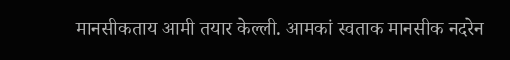मानसीकताय आमी तयार केल्ली. आमकां स्वताक मानसीक नदरेन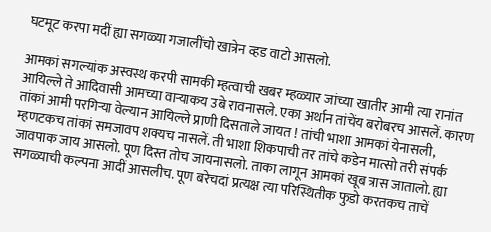घटमूट करपा मदीं ह्या सगळ्या गजालींचो खात्रेन व्हड वाटो आसलो.

आमकां सगल्यांक अस्वस्थ करपी सामकी म्हत्वाची खबर म्हळ्यार जांच्या खातीर आमी त्या रानांत आयिल्ले ते आदिवासी आमच्या वाऱ्याकय उबे रावनासले. एका अर्थान तांचेंय बरोबरच आसलें. कारण तांकां आमी परगिऱ्या वेल्यान आयिल्ले प्राणी दिसताले जायत ! तांची भाशा आमकां येनासली, म्हणटकच तांकां समजावप शक्यच नासलें. ती भाशा शिकपाची तर तांचे कडेन मात्सो तरी संपर्क जावपाक जाय आसलो. पूण दिस्त तोच जायनासलो. ताका लागून आमकां खूब त्रास जातालो. ह्या सगळ्याची कल्पना आदीं आसलीच. पूण बरेचदां प्रत्यक्ष त्या परिस्थितीक फुडो करतकच ताचें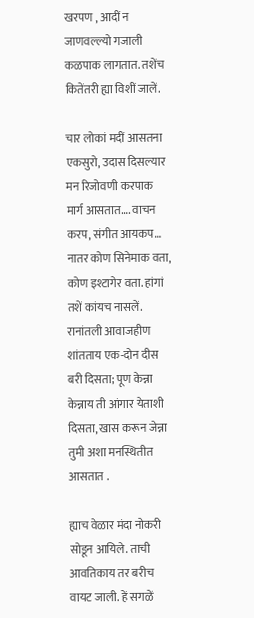खरपण , आदीं न जाणवल्ल्यो गजाली कळपाक लागतात. तशेंच कितेंतरी ह्या विशीं जालें.

चार लोकां मदीं आसतना एकसुरो, उदास दिसल्यार मन रिजोवणी करपाक मार्ग आसतात…. वाचन करप, संगीत आयकप… नातर कोण सिनेमाक वता, कोण इश्टागेर वता. हांगां तशें कांयच नासलें. रानांतली आवाजहीण शांतताय एक-दोन दीस बरी दिसता; पूण केन्ना केन्नाय ती आंगार येताशी दिसता, खास करून जेन्ना तुमी अशा मनस्थितीत आसतात .

ह्याच वेळार मंदा नोकरी सोडून आयिले. ताची आवतिकाय तर बरीच वायट जाली. हें सगळें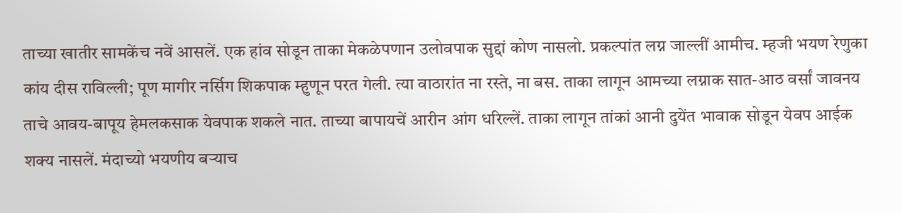ताच्या खातीर सामकेंच नवें आसलें. एक हांव सोडून ताका मेकळेपणान उलोवपाक सुद्दां कोण नासलो. प्रकल्पांत लग्न जाल्लीं आमीच. म्हजी भयण रेणुका कांय दीस राविल्ली; पूण मागीर नर्सिग शिकपाक म्हुणून परत गेली. त्या वाठारांत ना रस्ते, ना बस. ताका लागून आमच्या लग्नाक सात-आठ वर्सां जावनय ताचे आवय-बापूय हेमलकसाक येवपाक शकले नात. ताच्या बापायचें आरीन आंग धरिल्लें. ताका लागून तांकां आनी दुयेंत भावाक सोडून येवप आईक शक्य नासलें. मंदाच्यो भयणीय बऱ्याच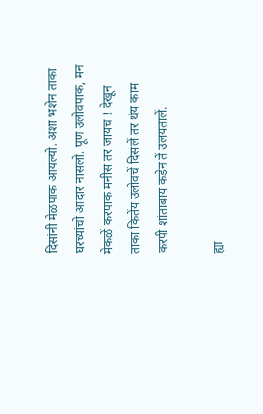दिसांनी मेळपाक आयल्यो. अशा भशेन ताका घरच्यांचो आदार नासलो. पूण उलोवपाक, मन मेकळें करपाक मनीस तर जायच ! देखून ताका कितेंय उलोवचें दिसलें तर थंय काम करपी शांताबाय कडेन तें उलयतालें.

ह्या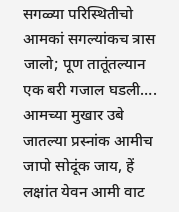सगळ्या परिस्थितीचो आमकां सगल्यांकच त्रास जालो; पूण तातूंतल्यान एक बरी गजाल घडली…. आमच्या मुखार उबे जातल्या प्रस्नांक आमीच जापो सोदूंक जाय, हें लक्षांत येवन आमी वाट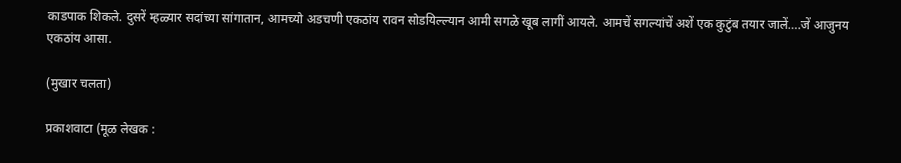काडपाक शिकले. दुसरें म्हळ्यार सदांच्या सांगातान, आमच्यो अडचणी एकठांय रावन सोडयिल्ल्यान आमी सगळे खूब लागीं आयले. आमचें सगल्यांचें अशें एक कुटुंब तयार जालें….जें आजुनय एकठांय आसा.

(मुखार चलता)

प्रकाशवाटा (मूळ लेखक :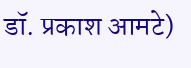डॉ. प्रकाश आमटे)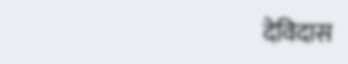देविदास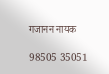गजानन नायक

98505 35051